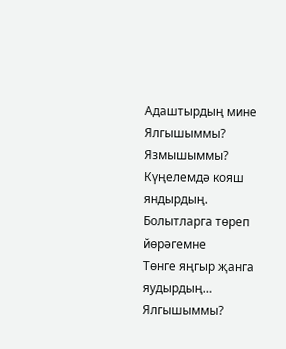Адаштырдың мине
Ялгышыммы? Язмышыммы?
Күңелемдә кояш яндырдың.
Болытларга төреп йөрәгемне
Төнге яңгыр җанга яудырдың…
Ялгышыммы?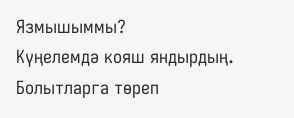Язмышыммы?
Күңелемдә кояш яндырдың.
Болытларга төреп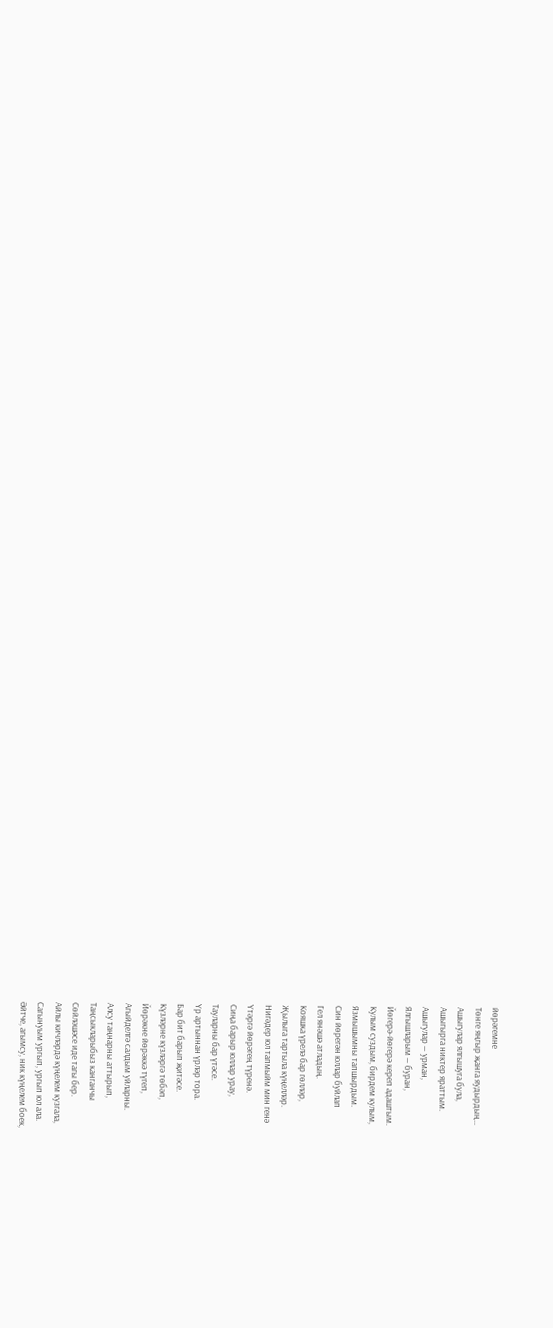йөрәгемне
Төнге яңгыр җанга яудырдың…
Ашыгулар ялгышуга була,
Ашыгырга никтер яраттым.
Ашыгулар — урман,
Ялгышларым — буран,
Йөгерә-йөгерә кереп адаштым.
Кулым суздым, бирдем кулым,
Язмышымны тапшырдым.
Син йөрегән юллар буйлап
Гел янәшә атладың.
Кояшка үрелә бар гөлләр,
Җылыга тартыла күңелләр.
Нигәдер юл тапмыйм мин генә
Үтәргә йөрәгең түренә.
Сиңа барыр юллар урау,
Тауларны бар үтәсе.
Үр артыннан үрләр тора.
Бар бит барып җитәсе.
Күзләрне күзләргә төбәп,
Йөрәкне йөрәккә түгеп,
Агыйделгә салдым уйларны.
Алсу таңнарны аттырып,
Таңсыкларыбыз канганчы
Сөйләшәсе иде тагы бер.
Айлы кичләрдә күңелем кузгала,
Сагынуым ургып, ургып юл ала.
Әйтче, агымсу, ник күңелем боек,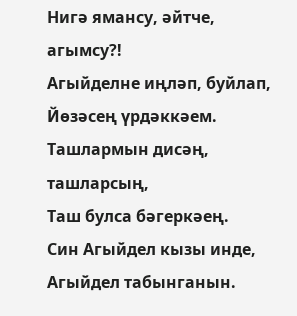Нигә ямансу, әйтче, агымсу?!
Агыйделне иңләп, буйлап,
Йөзәсең үрдәккәем.
Ташлармын дисәң, ташларсың,
Таш булса бәгеркәең.
Син Агыйдел кызы инде,
Агыйдел табынганын.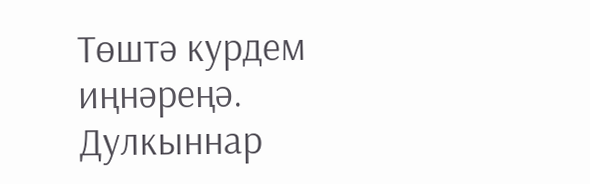Төштә курдем иңнәреңә.
Дулкыннар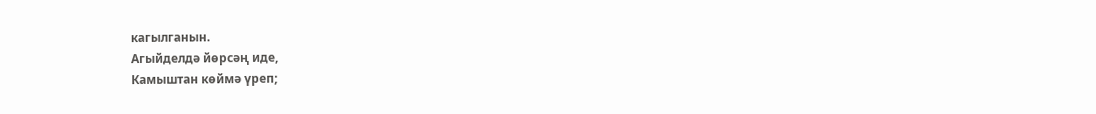кагылганын.
Агыйделдә йөрсәң иде,
Камыштан көймә үреп;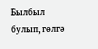Былбыл булып, гөлгә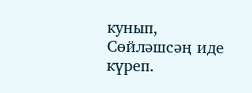кунып,
Сөйләшсәң иде күреп.